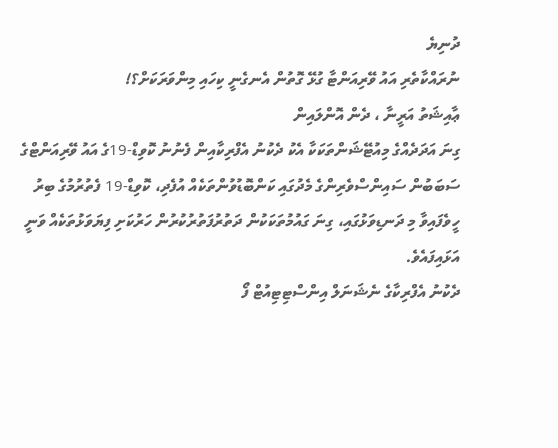ދުނިޔެ
ނުރައްކާތެރި އައު ވޭރިއަންޓާ ގުޅޭ ގޮތުން އެނގެނީ ކިހައި މިންވަރަކަށް؟!
ޢާއިޝަތު އަރީނާ ، ދެން އޮންލައިން
ގިނަ އަދަދެއްގެ މިއުޓޭޝަންތަކަކާ އެކު ދެކުނު އެފްރިކާއިން ފެނުނު ކޮވިޑް-19ގެ އައު ވޭރިއަންޓްގެ ސަބަބުން ސައިންސްވެރިންގެ މެދުގައި ކަންބޮޑުވުންތަކެއް އުފެދި، ކޮވިޑް-19 ފެތުރުމުގެ ބިރު ހީވެފައިވާ މި ދަނޑިވަޅުގައި، ގިނަ ގައުމުތަކަކުން ދަތުރުފަތުރުކުރުން ހަރުކަށި ފިޔަވަޅުތަކެއް ވަނީ އަޅައިފައެވެ.
ދެކުނު އެފްރިކާގެ ނެޝަނަލް އިންސްޓިޓިއުޓް ފޯ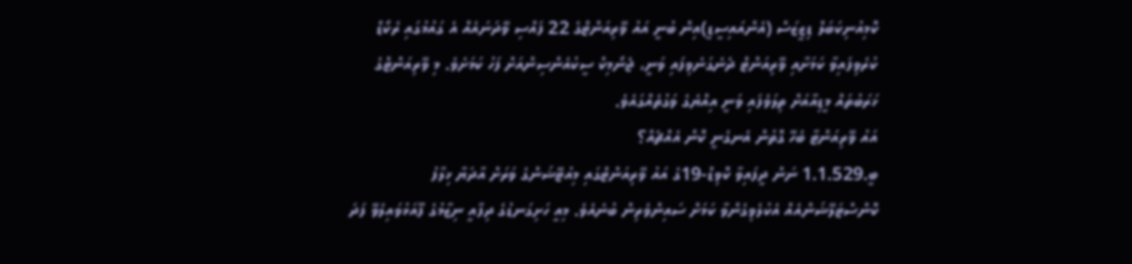ކޮމިއުނިކަބަލް ޑިޒީޒަސް (އެންއައިސީޑީ)އިން ބުނީ އައު ވޭރިއަންޓްގެ 22 ފައްސި ވޭދަނައެއް އެ ގައުމުގައި ރެކޯޑް ކުރެވިފައިވާ ކަމަށާއި ވޭރިއަންޓް ދެނެގަނެވިފައި ވަނީ، ޖެނޯމިކް ސީކުއެންސިންއަށް ފަހު ކަމަށެވެ. މި ވޭރިއަންޓްގެ ޚަރަބުތައް މީޑިއާއަށް ތިލަވެފައި ވަނީ އިއްޔެގެ ވަގުތެއްގައެވެ.
އައު ވޭރިއަންޓާ ބެހޭ ގޮތުން އެނގެނީ ކޮން އެއްޗެއް؟
ބީ.1.1.529 ނަން ދީފައިވާ ކޮވިޑް-19ގެ އައު ވޭރިއަންޓްގައި މިއުޓޭޝަންގެ ވަރަށް އާދަޔާ ޚިލާފު ކޮންސްޓަލޭޝަންއެއް އެކުލެވިގެންވާ ކަމަށް ސައިންވެރިން ބުނެއެވެ. މިއީ ހަށިގަނޑުގެ ދިފާއީ ނިޒާމުގެ ފޫއަޅުވައިލެވޭ ފަދަ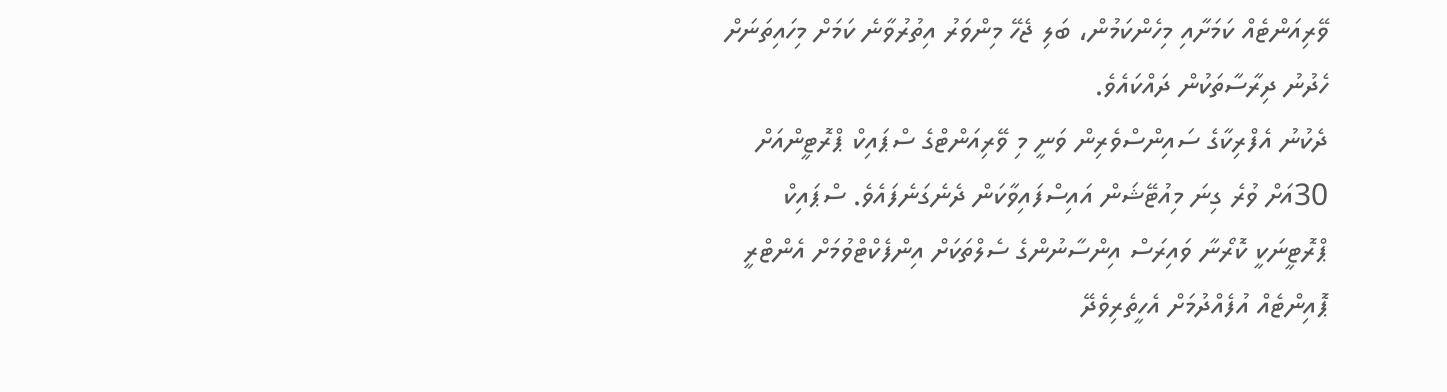ވޭރިއަންޓެއް ކަމަށާއި މިހެންކަމުން، ބަލި ޖެހޭ މިންވަރު އިތުރުވާނެ ކަމަށް މިހައިތަނަށް ހެދުނު ދިރާސާތަކުން ދައްކައެވެ.
ދެކުނު އެފްރިކާގެ ސައިންސްވެރިން ވަނީ މި ވޭރިއަންޓްގެ ސްޕައިކް ޕްރޮޓީންއަށް 30އަށް ވުރެ ގިނަ މިއުޓޭޝަން އައިސްފައިވާކަން ދެނެގަނެފައެވެ. ސްޕައިކް ޕްރޮޓީނަކީ ކޮރޯނާ ވައިރަސް އިންސާނުންގެ ސެލްތަކަށް އިންފެކްޓްވުމަށް އެންޓްރީ ޕޮއިންޓެއް އުފެއްދުމަށް އެހީތެރިވެދޭ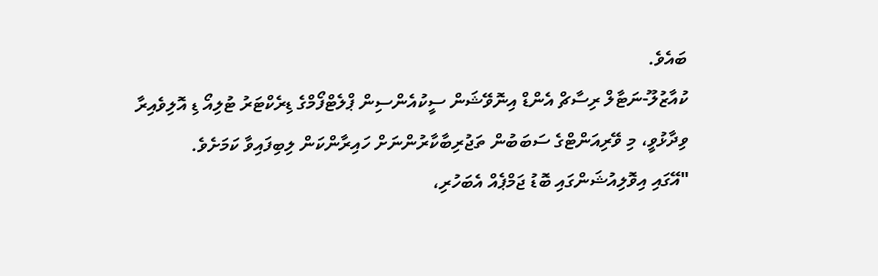ބައެވެ.
ކުއާޒުލޫ-ނަޓާލް ރިސާޗް އެންޑް އިނޮވޭޝަން ސީކުއެންސިން ޕްލެޓްފޯމްގެ ޑިރެކްޓަރު ޓުލިއޯ ޑި އޮލިވެއިރާ ވިދާޅުވީ، މި ވޭރިއަންޓްގެ ސަބަބުން ތަޖުރިބާކާރުންނަށް ހައިރާންކަން ލިބިފައިވާ ކަމަށެވެ.
"އޭގައި އިވޮލިއުޝަންގައި ބޮޑު ޖަމްޕެއް އެބަހުރި،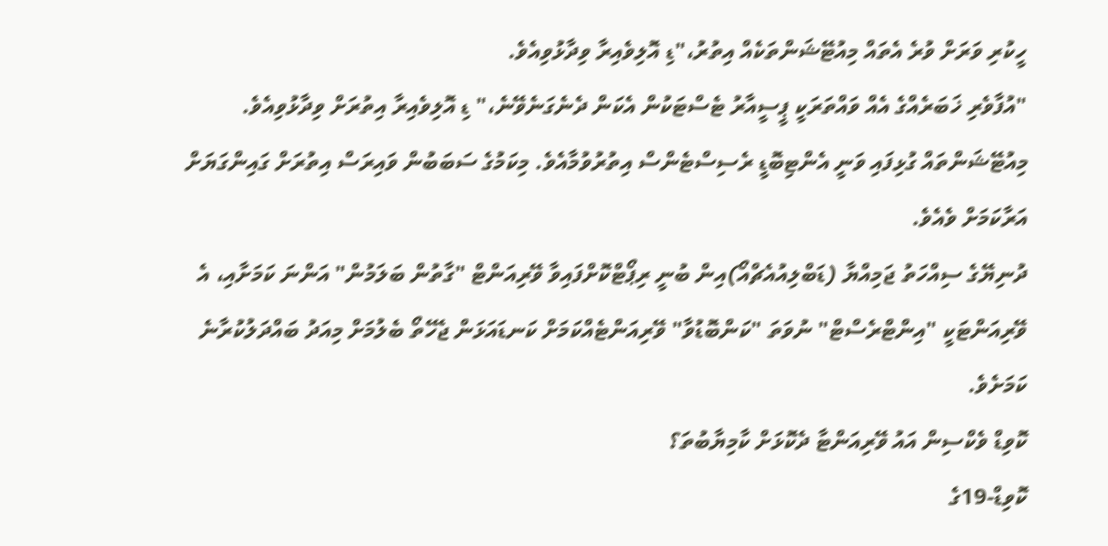ހީކުރި ވަރަށް ވުރެ އެތައް މިއުޓޭޝަންތަކެއް އިތުރު،"ޑި އޮލިވެއިރާ ވިދާޅުވިއެވެ.
"އުފާވެރި ޚަބަރެއްގެ އެއް ވައްތަރަކީ ޕީސީއާރު ޓެސްޓަކުން އެކަން ދެނެގަނެވޭނެ،" ޑި އޮލިވެއިރާ އިތުރަށް ވިދާޅުވިއެވެ.
މިއުޓޭޝަންތައް ގުޅިފައި ވަނީ އެންޓިބޮޑީ ރެސިސްޓެންސް އިތުރުވުމާއެވެ. މިކަމުގެ ސަބަބުން ވައިރަސް އިތުރަށް ގައިންގަޔަށް އަރާކަމަށް ވެއެވެ.
ދުނިޔޭގެ ސިއްހަތު ޖަމިއްޔާ (ޑަބްލިއުއެޗްއޯ)އިން ބުނީ ރިޕޯޓްކޮށްފައިވާ ވޭރިއަންޓް "ގާތުން ބަލަމުން" އަންނަ ކަމަށާއި، އެ ވޭރިއަންޓަކީ "އިންޓްރެސްޓް" ނުވަތަ "ކަންބޮޑުވާ" ވޭރިއަންޓެއްކަމަށް ކަނޑައަޅަން ޖެހޭތޯ ބެލުމަށް މިއަދު ބައްދަލުކުރާނެ ކަމަށެވެ.
ކޮވިޑް ވެކްސިން އައު ވޭރިއަންޓާ ދެކޮޅަށް ކާމިޔާބުތަ؟
ކޮވިޑް-19ގެ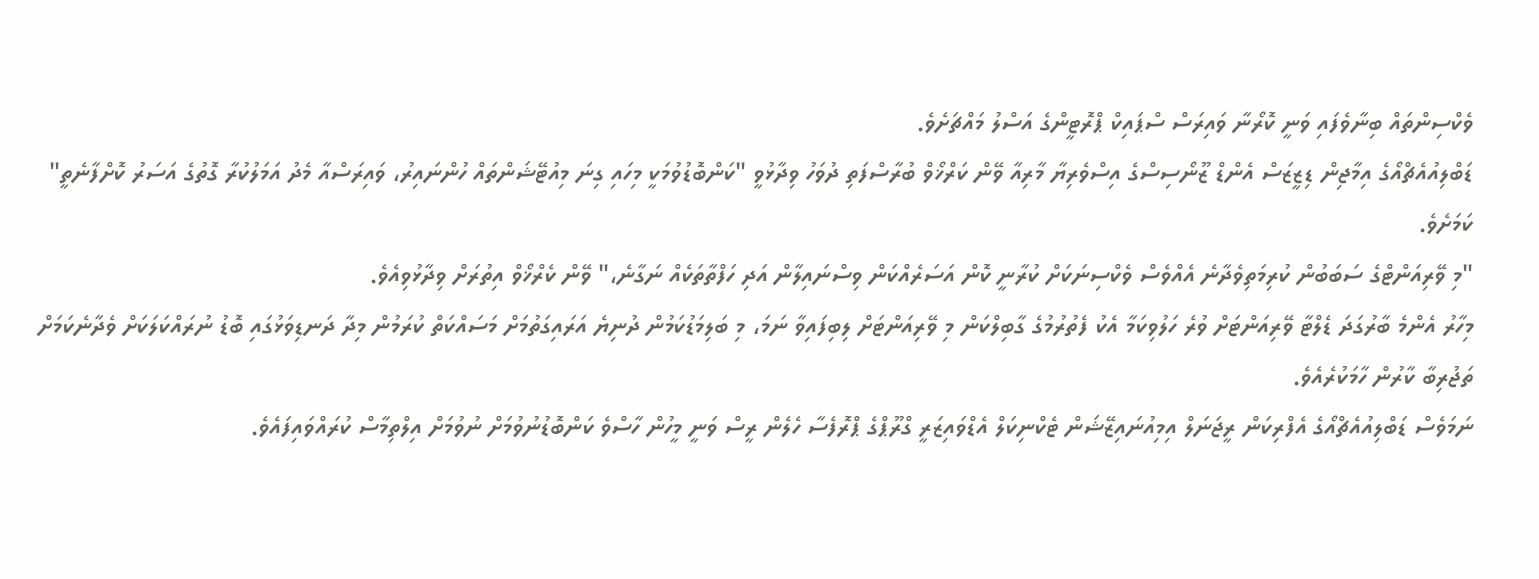ވެކްސިންތައް ބިނާވެފައި ވަނީ ކޮރޯނާ ވައިރަސް ސްޕައިކް ޕްރޮޓީންގެ އަސްލު މައްޗަށެވެ.
ޑަބްލިއުއެޗްއޯގެ އިމާޖިން ޑިޒީޒަސް އެންޑް ޒޫނޯސިސްގެ އިސްވެރިޔާ މާރިއާ ވޭން ކަރްޚޯވް ބުރާސްފަތި ދުވަހު ވިދާޅުވީ "ކަންބޮޑުވުމަކީ މިހައި ގިނަ މިއުޓޭޝަންތައް ހުންނައިރު، ވައިރަސްއާ މެދު އަމަލުކުރާ ގޮތުގެ އަސަރު ކޮށްފާނެތީ" ކަމަށެވެ.
"މި ވޭރިއަންޓްގެ ސަބަބުން ކުރިމަތިވެދާނެ އެއްވެސް ވެކްސިނަކަށް ކުރާނީ ކޮން އަސަރެއްކަން ވިސްނައިލާން އަދި ހަފްތާތަކެއް ނަގާނެ،" ވޭން ކެރްޚޯވް އިތުރަށް ވިދާޅުވިއެވެ.
މިހާރު އެންމެ ބާރުގަދަ ޑެލްޓާ ވޭރިއަންޓަށް ވުރެ ހަލުވިކަމާ އެކު ފެތުރުމުގެ ގާބިލްކަން މި ވޭރިއަންޓަށް ލިބިފައިވާ ނަމަ، މި ބަލިމަޑުކަމުން ދުނިޔެ އަރައިގަތުމަށް މަސައްކަތް ކުރަމުން މިދާ ދަނޑިވަޅުގައި ބޮޑު ނުރައްކަލަކަށް ވެދާނެކަމަށް ތަޖުރިބާ ކާރުން ހާމަކުރެއެވެ.
ނަމަވެސް ޑަބްލިއުއެޗްއޯގެ އެފްރިކަން ރީޖަނަލް އިމިއުނައިޒޭޝަން ޓެކްނިކަލް އެޑްވައިޒަރީ ގްރޫޕްގެ ޕްރޮފެސާ ހެލެން ރީސް ވަނީ މީހުން ހާސްވެ ކަންބޮޑުނުވުމަށް ނުވުމަށް އިލްތިމާސް ކުރައްވައިފައެވެ.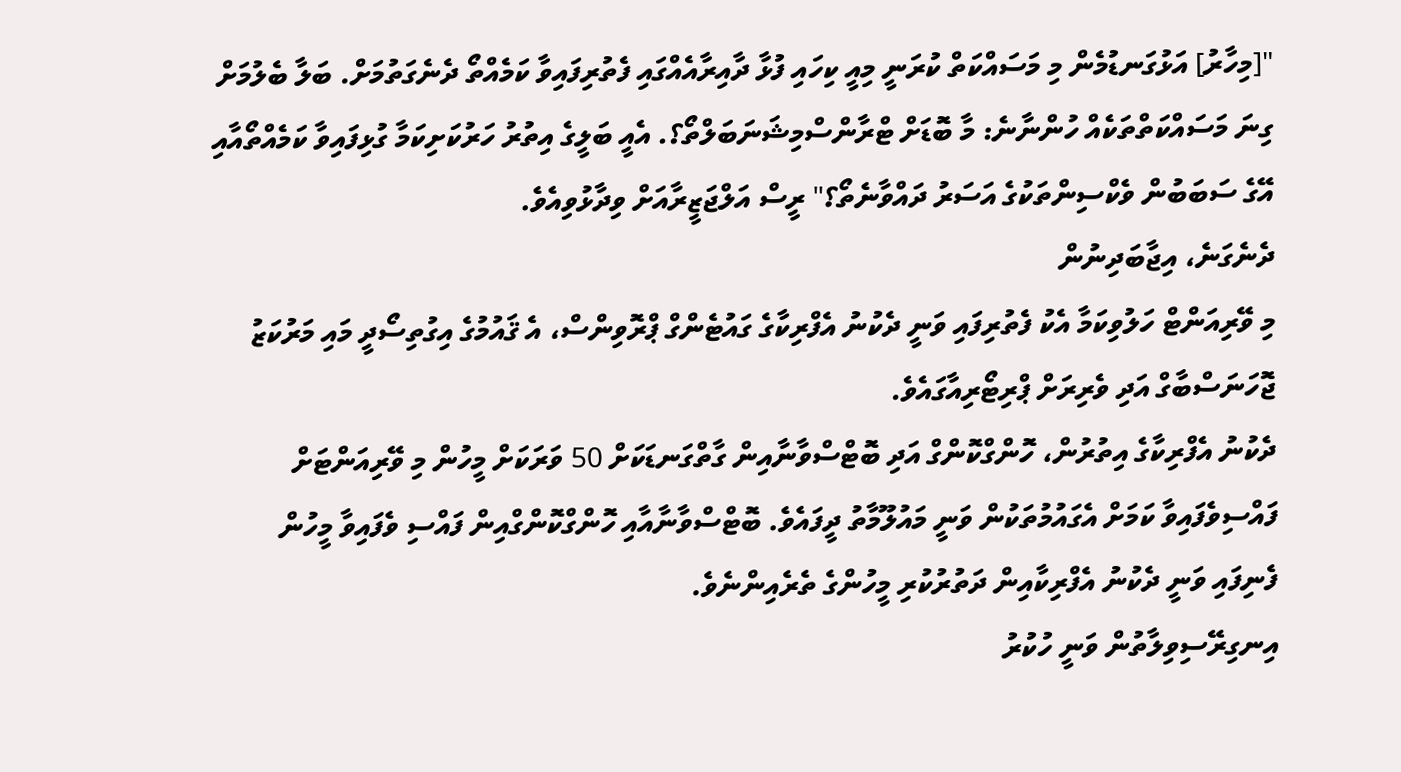"[މިހާރު] އަޅުގަނޑުމެން މި މަސައްކަތް ކުރަނީ މިއީ ކިހައި ފުޅާ ދާއިރާއެއްގައި ފެތުރިފައިވާ ކަމެއްތޯ ދެނެގަތުމަށް. ބަލާ ބެލުމަށް ގިނަ މަސައްކަތްތަކެއް ހުންނާނެ: މާ ބޮޑަށް ޓްރާންސްމިޝަނަބަލްތޯ؟. އެއީ ބަލީގެ އިތުރު ހަރުކަށިކަމާ ގުޅިފައިވާ ކަމެއްތޯއާއި އޭގެ ސަބަބުން ވެކްސިންތަކުގެ އަސަރު ދައްވާނެތޯ؟" ރީސް އަލްޖަޒީރާއަށް ވިދާޅުވިއެވެ.
ދެނެގަނެ، އިޖާބަދިނުން
މި ވޭރިއަންޓް ހަލުވިކަމާ އެކު ފެތުރިފައި ވަނީ ދެކުނު އެފްރިކާގެ ގައުޓެންގް ޕްރޮވިންސް، އެ ޤައުމުގެ އިގުތިސޯދީ މައި މަރުކަޒު ޖޮހަނަސްބާގް އަދި ވެރިރަށް ޕްރިޓޯރިއާގައެވެ.
ދެކުނު އެފްރިކާގެ އިތުރުން، ހޮންގްކޮންގް އަދި ބޮޓްސްވާނާއިން ގާތްގަނޑަކަށް 50 ވަރަކަށް މީހުން މި ވޭރިއަންޓަށް ފައްސިވެފައިވާ ކަމަށް އެގައުމުތަކުން ވަނީ މައުލޫމާތު ދީފައެވެ. ބޮޓްސްވާނާއާއި ހޮންގްކޮންގްއިން ފައްސި ވެފައިވާ މީހުން ފެނިފައި ވަނީ ދެކުނު އެފްރިކާއިން ދަތުރުކުރި މީހުންގެ ތެރެއިންނެވެ.
އިނގިރޭސިވިލާތުން ވަނީ ހުކުރު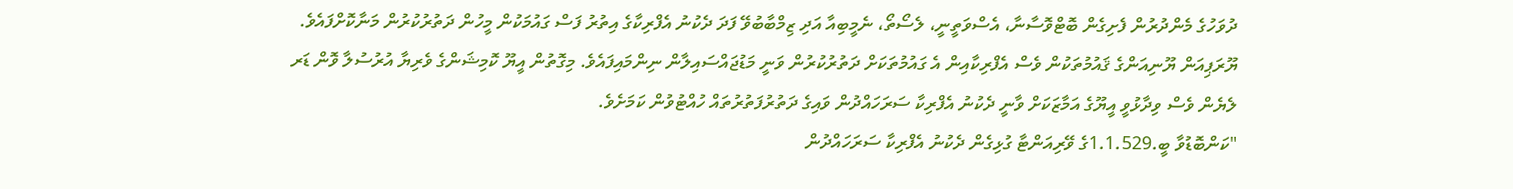ދުވަހުގެ މެންދުރުން ފެށިގެން ބޮޓްވޮސާނާ، އެސްވަތީނީ، ލެސޯތޯ، ނެމީބިއާ އަދި ޒިމްބާބުވޭ ފަދަ ދެކުނު އެފްރިކާގެ އިތުރު ފަސް ގައުމަކުން މީހުން ދަތުރުކުރުން މަނާކޮށްފައެވެ.
ޔޫރަޕިއަން ޔޫނިއަންގެ ޤައުމުތަކުން ވެސް އެފްރިކާއިން އެ ގައުމުތަކަށް ދަތުރުކުރުން ވަނީ މަޑުޖައްސައިލާން ނިންމައިފައެވެ. މިގޮތުން އީޔޫ ކޮމިޝަންގެ ވެރިޔާ އުރުސުލާ ވޮން ޑަރ ލެޔެން ވެސް ވިދާޅުވީ އީޔޫގެ އަމާޒަކަށް ވާނީ ދެކުނު އެފްރިކާ ސަރަހައްދުން ވައިގެ ދަތުރުފަތުރުތައް ހުއްޓުވުން ކަމަށެވެ.
"ކަންބޮޑުވާ ބީ.1.1.529ގެ ވޭރިއަންޓާ ގުޅިގެން ދެކުނު އެފްރިކާ ސަރަހައްދުން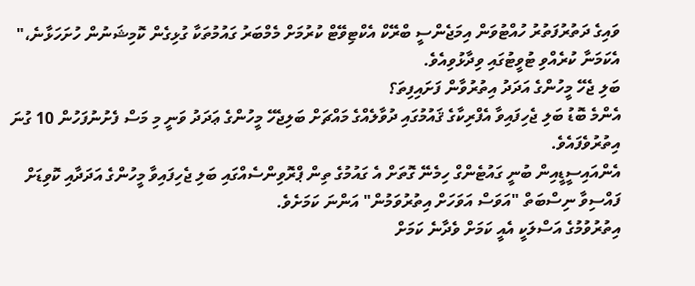ވައިގެ ދަތުރުފަތުރު ހުއްޓުވަން އިމަޖެންސީ ބްރޭކް އެކްޓިވޭޓް ކުރުމަށް މެމްބަރު ގައުމުތަކާ ގުޅިގެން ކޮމިޝަނުން ހުށަހަޅާނެ،" އެކަމަނާ ކުރެއްވި ޓުވީޓުގައި ވިދާޅުވިއެވެ.
ބަލި ޖެހޭ މީހުންގެ އަދަދު އިތުރުވާން ފަށައިފިތަ؟
އެންމެ ބޮޑު ބަލި ޖެހިފައިވާ އެފްރިކާގެ ޤައުމުގައި ދުވާލެއްގެ މައްޗަށް ބަލިޖެހޭ މީހުންގެ ޢަދަދު ވަނީ މި މަސް ފެށުނުފަހުން 10 ގުނަ އިތުރުވެފައެވެ.
އެންއައިސީޑީއިން ބުނީ ގައުޓެންގް ހިމެނޭ ގޮތަށް އެ ގައުމުގެ ތިން ޕްރޮވިންސެއްގައި ބަލި ޖެހިފައިވާ މީހުންގެ އަދަދާއި ކޮވިޑަށް ފައްސިވާ ނިސްބަތް "އަވަސް އަވަހަށް އިތުރުވަމުން" އަންނަ ކަމަށެވެ.
އިތުރުވުމުގެ އަސްލަކީ އެއީ ކަމަށް ވެދާނެ ކަމަށް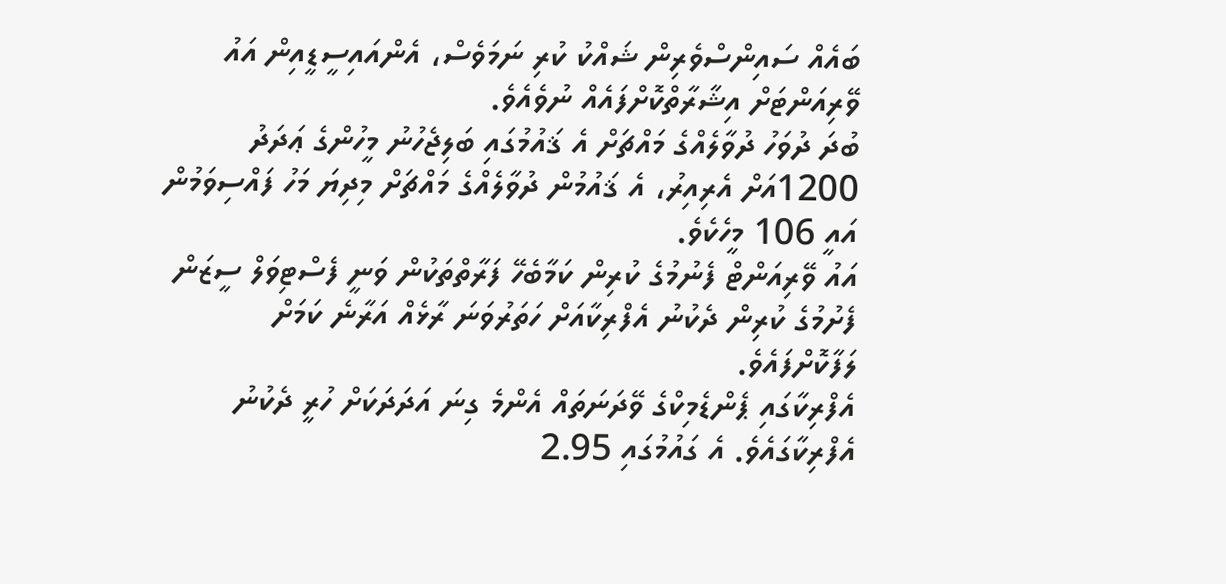ބައެއް ސައިންސްވެރިން ޝައްކު ކުރި ނަމަވެސް، އެންއައިސީޑީއިން އައު ވޭރިއަންޓަށް އިޝާރާތްކޮށްފައެއް ނުވެއެވެ.
ބުދަ ދުވަހު ދުވާލެއްގެ މައްޗަށް އެ ޤައުމުގައި ބަލިޖެހުނު މީހުންގެ ޢަދަދު 1200އަށް އެރިއިރު، އެ ޤައުމުން ދުވާލެއްގެ މައްޗަށް މިދިޔަ މަހު ފައްސިވަމުން އައީ 106 މީހެކެވެ.
އައު ވޭރިއަންޓް ފެނުމުގެ ކުރިން ކަމާބެހޭ ފަރާތްތަކުން ވަނީ ފެސްޓިވަލް ސީޒަން ފެށުމުގެ ކުރިން ދެކުނު އެފްރިކާއަށް ހަތަރުވަނަ ރާޅެއް އަރާނެ ކަމަށް ލަފާކޮށްފައެވެ.
އެފްރިކާގައި ޕެންޑެމިކްގެ ވޭދަނަތައް އެންމެ ގިނަ އަދަދަކަށް ހުރީ ދެކުނު އެފްރިކާގައެވެ. އެ ގައުމުގައި 2.95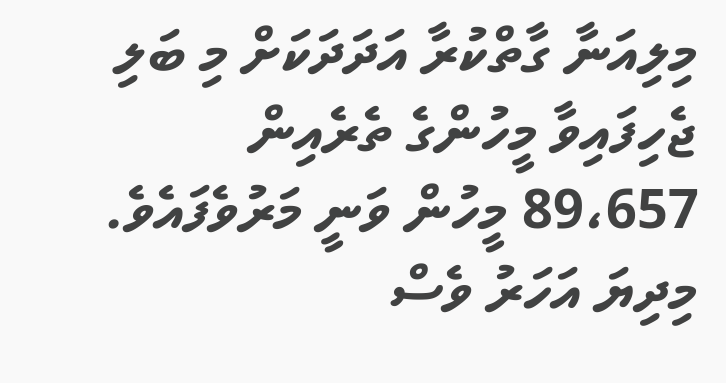މިލިއަނާ ގާތްކުރާ އަދަދަކަށް މި ބަލި ޖެހިފައިވާ މީހުންގެ ތެރެއިން 89،657 މީހުން ވަނީ މަރުވެފައެވެ.
މިދިޔަ އަހަރު ވެސް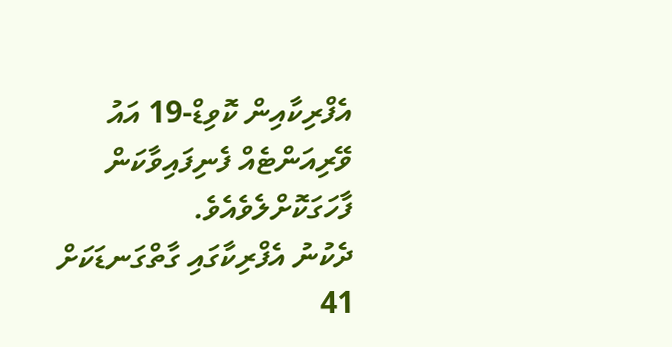އެފްރިކާއިން ކޮވިޑް-19 އައު ވޭރިއަންޓެއް ފެނިފައިވާކަން ފާހަގަކޮށްލެވެއެވެ.
ދެކުނު އެފްރިކާގައި ގާތްގަނޑަކަށް 41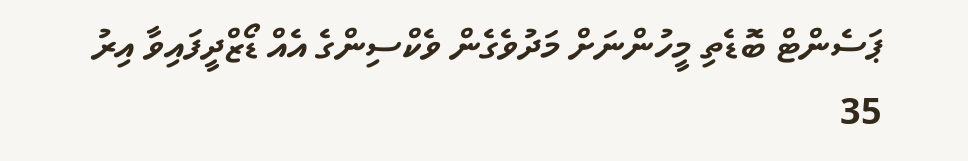ޕަސެންޓް ބޮޑެތި މީހުންނަށް މަދުވެގެން ވެކްސިންގެ އެއް ޑޯޒްދީފައިވާ އިރު 35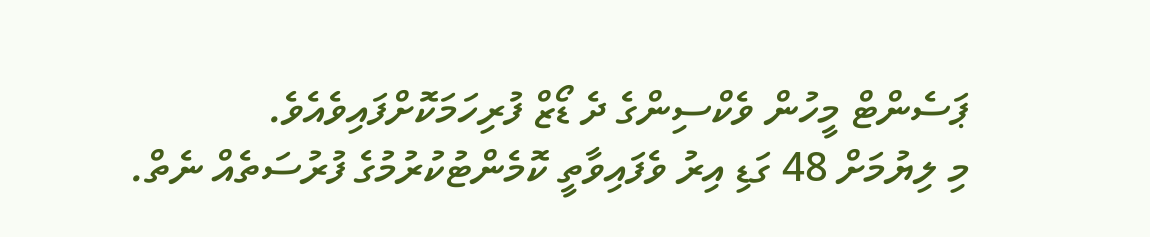ޕަސެންޓް މީހުން ވެކްސިންގެ ދެ ޑޯޒް ފުރިހަމަކޮށްފައިވެއެވެ.
މި ލިޔުމަށް 48 ގަޑި އިރު ވެފައިވާތީ ކޮމެންޓުކުރުމުގެ ފުރުސަތެއް ނެތް.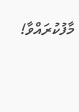މާފުކުރައްވާ!